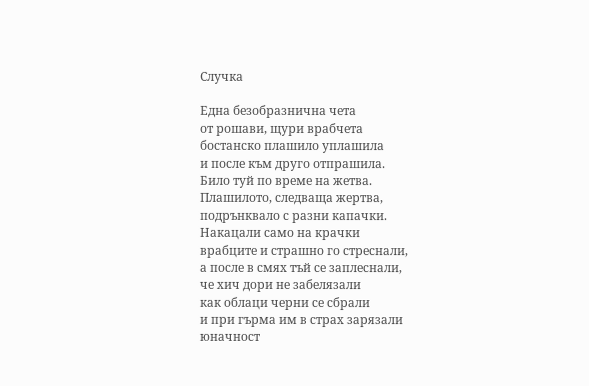Случка

Една безобразнична чета
от рошави, щури врабчета
бостанско плашило уплашила
и после към друго отпрашила.
Било туй по време на жетва.
Плашилото, следваща жертва,
подрънквало с разни капачки.
Накацали само на крачки
врабците и страшно го стреснали,
а после в смях тъй се заплеснали,
че хич дори не забелязали
как облаци черни се сбрали
и при гърма им в страх зарязали
юначност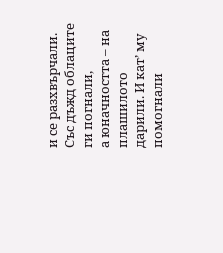и се разхвърчали.
Със дъжд облаците ги погнали,
а юначността – на плашилото
дарили. И кат’ му помогнали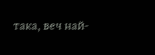така, веч най-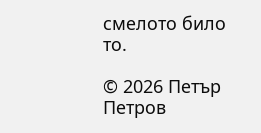смелото било то.

© 2026 Петър Петров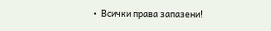•  Всички права запазени!